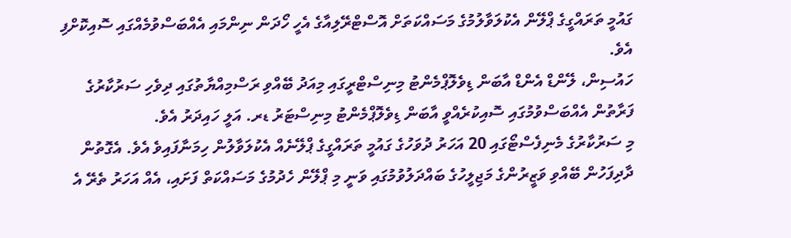ގައުމީ ތަރައްގީގެ ޕްލޭން އެކުލަވާލުމުގެ މަސައްކަތަށް އޮސްޓްރޭލިއާގެ އެހީ ހޯދަން ނިންމައި އެއްބަސްވުމެއްގައި ސޮއިކޮށްފި އެވެ.
ހައުސިން، ލޭންޑް އެންޑް އާބަން ޑިވެލޮޕްމެންޓު މިނިސްޓްރީގައި މިއަދު ބޭއްވި ރަސްމިއްޔާތުގައި ދިވެހި ސަރުކާރުގެ ފަރާތުން އެއްބަސްވުމުގައި ސޮއިކުރެއްވީ އާބަން ޑިވެލޮޕްމެންޓު މިނިސްޓަރު ޑރ. އަލީ ހައިދަރު އެވެ.
މި ސަރުކާރުގެ މެނިފެސްޓޯގައި 20 އަހަރު ދުވަހުގެ ގައުމީ ތަރައްގީގެ ޕްލޭނެއް އެކުލަވާލުން ހިމަނާފައިވެ އެވެ. އެގޮތުން ދާދިފަހުން ބޭއްވި ވަޒީރުންގެ މަޖިލީހުގެ ބައްދަލުވުމުގައި ވަނީ މި ޕްލޭން ހެދުމުގެ މަސައްކަތް ފަށައި، އެއް އަހަރު ތެރޭ އެ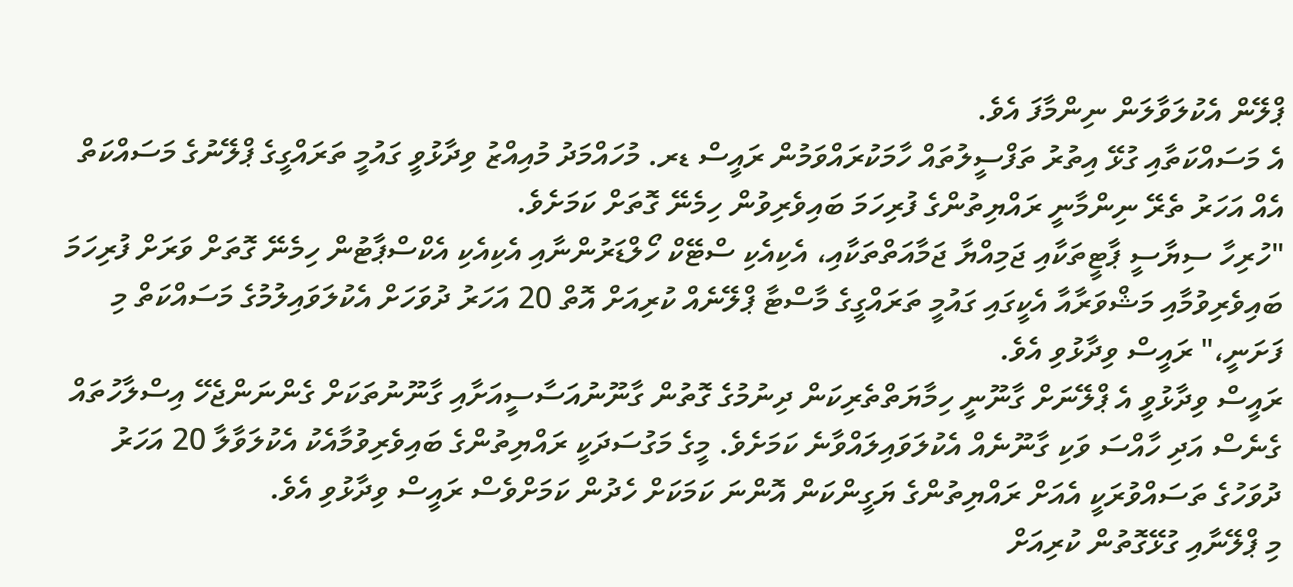ޕްލޭން އެކުލަވާލަން ނިންމާފަ އެވެ.
އެ މަސައްކަތާއި ގުޅޭ އިތުރު ތަފްސީލުތައް ހާމަކުރައްވަމުން ރައީސް ޑރ. މުހައްމަދު މުއިއްޒު ވިދާޅުވީ ގައުމީ ތަރައްގީގެ ޕްލޭނުގެ މަސައްކަތް އެއް އަހަރު ތެރޭ ނިންމާނީ ރައްޔިތުންގެ ފުރިހަމަ ބައިވެރިވުން ހިމެނޭ ގޮތަށް ކަމަށެވެ.
"ހުރިހާ ސިޔާސީ ޕާޓީތަކާއި ޖަމިއްޔާ ޖަމާއަތްތަކާއި، އެކިއެކި ސްޓޭކް ހޯލްޑަރުންނާއި އެކިއެކި އެކްސްޕާޓުން ހިމެނޭ ގޮތަށް ވަރަށް ފުރިހަމަ ބައިވެރިވުމާއި މަޝްވަރާއާ އެކީގައި ގައުމީ ތަރައްގީގެ މާސްޓާ ޕްލޭނެއް ކުރިއަށް އޮތް 20 އަހަރު ދުވަހަށް އެކުލަވައިލުމުގެ މަސައްކަތް މި ފަށަނީ،" ރައީސް ވިދާޅުވި އެވެ.
ރައީސް ވިދާޅުވީ އެ ޕްލޭނަށް ގާނޫނީ ހިމާޔަތްތެރިކަން ދިނުމުގެ ގޮތުން ގާނޫނުއަސާސީއަށާއި ގާނޫނުތަކަށް ގެންނަންޖެހޭ އިސްލާހުތައް ގެނެސް އަދި ހާއްސަ ވަކި ގާނޫނެއް އެކުލަވައިލައްވާނެ ކަމަށެވެ. މީގެ މަގުސަދަކީ ރައްޔިތުންގެ ބައިވެރިވުމާއެކު އެކުލަވާލާ 20 އަހަރު ދުވަހުގެ ތަސައްވުރަކީ އެއަށް ރައްޔިތުންގެ ޔަގީންކަން އޮންނަ ކަމަކަށް ހެދުން ކަމަށްވެސް ރައީސް ވިދާޅުވި އެވެ.
މި ޕްލޭނާއި ގުޅޭގޮތުން ކުރިއަށް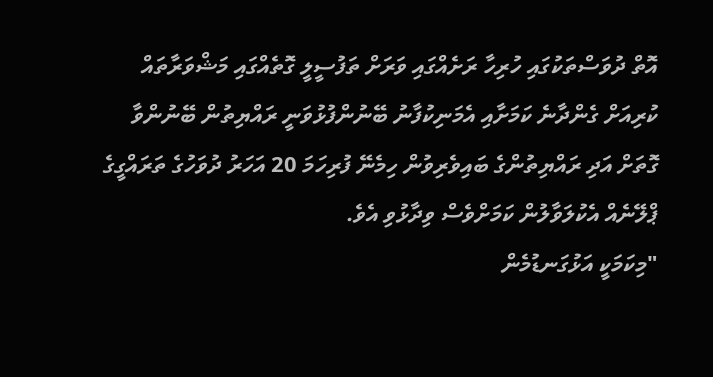އޮތް ދުވަސްތަކުގައި ހުރިހާ ރަށެއްގައި ވަރަށް ތަފުސީލީ ގޮތެއްގައި މަޝްވަރާތައް ކުރިއަށް ގެންދާނެ ކަމަށާއި އެމަނިކުފާނު ބޭނުންފުޅުވަނީ ރައްޔިތުން ބޭނުންވާ ގޮތަށް އަދި ރައްޔިތުންގެ ބައިވެރިވުން ހިމެނޭ ފުރިހަމަ 20 އަހަރު ދުވަހުގެ ތަރައްގީގެ ޕްލޭނެއް އެކުލަވާލުން ކަމަށްވެސް ވިދާޅުވި އެވެ.
"މިކަމަކީ އަޅުގަނޑުމެން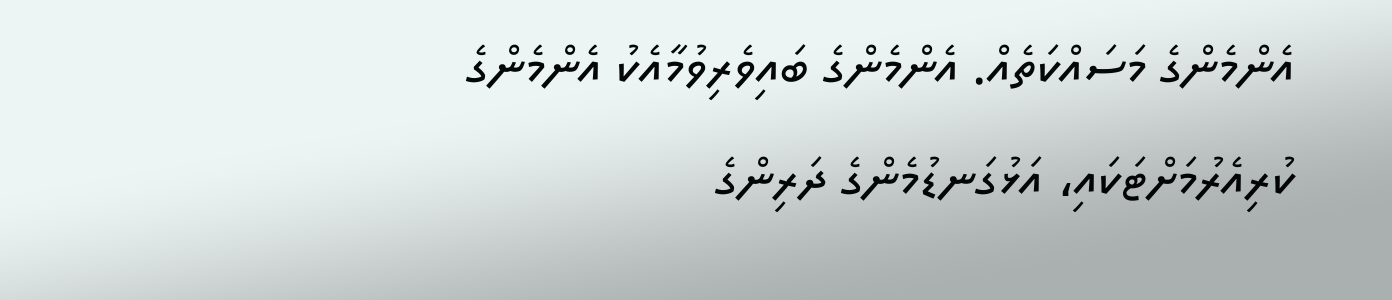އެންމެންގެ މަސައްކަތެއް. އެންމެންގެ ބައިވެރިވުމާއެކު އެންމެންގެ ކުރިއެރުމަށްޓަކައި، އަޅުގަނޑުމެންގެ ދަރިންގެ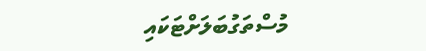މުސްތަގުބަލަށްޓަކައި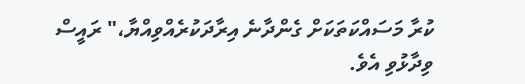ކުރާ މަސައްކަތަކަށް ގެންދާނެ އިރާދަކުރެއްވިއްޔާ،" ރައީސް ވިދާޅުވި އެވެ.